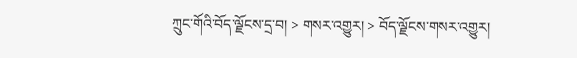ཀྲུང་གོའི་བོད་ལྗོངས་དྲ་བ། > གསར་འགྱུར། > བོད་ལྗོངས་གསར་འགྱུར།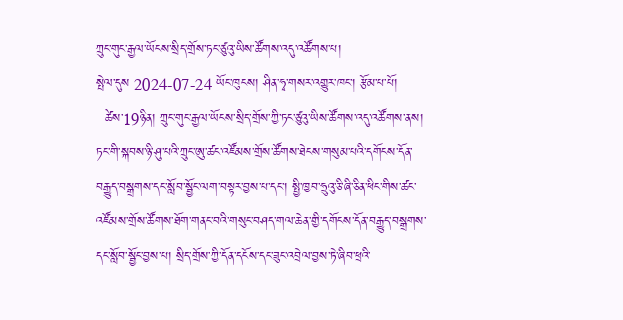ཀྲུང་གུང་རྒྱལ་ཡོངས་སྲིད་གྲོས་ཏང་ཙུའུ་ཡིས་ཚོགས་འདུ་འཚོགས་པ།
སྤེལ་དུས 2024-07-24 ཡོང་ཁུངས། ཤིན་ཧྭ་གསར་འགྱུར་ཁང་། རྩོམ་པ་པོ།
  ཚེས་19ཉིན། ཀྲུང་གུང་རྒྱལ་ཡོངས་སྲིད་གྲོས་ཀྱི་ཏང་ཙུའུ་ཡིས་ཚོགས་འདུ་འཚོགས་ནས། ཏང་གི་སྐབས་ཉི་ཤུ་པའི་ཀྲུང་ཨུ་ཚང་འཛོམས་གྲོས་ཚོགས་ཐེངས་གསུམ་པའི་དགོངས་དོན་བརྒྱུད་བསྒྲགས་དང་སློབ་སྦྱོང་ལག་བསྟར་བྱས་པ་དང་། སྤྱི་ཁྱབ་ཧྲུའུ་ཅི་ཞི་ཅིན་ཕིང་གིས་ཚང་འཛོམས་གྲོས་ཚོགས་ཐོག་གནང་བའི་གསུང་བཤད་གལ་ཆེན་གྱི་དགོངས་དོན་བརྒྱུད་བསྒྲགས་དང་སློབ་སྦྱོང་བྱས་པ། སྲིད་གྲོས་ཀྱི་དོན་དངོས་དང་ཟུང་འབྲེལ་བྱས་ཏེ་ཞིབ་ཕྲའི་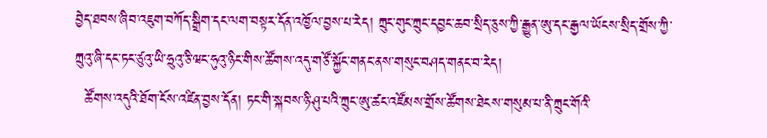བྱེད་ཐབས་ཞིབ་འཇུག་བཀོད་སྒྲིག་དང་ལག་བསྟར་དོན་འཁྱོལ་བྱས་པ་རེད། ཀྲུང་གུང་ཀྲུང་དབྱང་ཆབ་སྲིད་ཅུས་ཀྱི་རྒྱུན་ཨུ་དང་རྒྱལ་ཡོངས་སྲིད་གྲོས་ཀྱི་ཀྲུའུ་ཞི་དང་ཏང་ཙུའུ་ཡི་ཧྲུའུ་ཅི་ཝང་ཧུའུ་ཉིང་གིས་ཚོགས་འདུ་གཙོ་སྐྱོང་གནང་ནས་གསུང་བཤད་གནང་བ་རེད།
  ཚོགས་འདུའི་ཐོག་ངོས་འཛིན་བྱས་དོན། ཏང་གི་སྐབས་ཉི་ཤུ་པའི་ཀྲུང་ཨུ་ཚང་འཛོམས་གྲོས་ཚོགས་ཐེངས་གསུམ་པ་ནི་ཀྲུང་གོའི་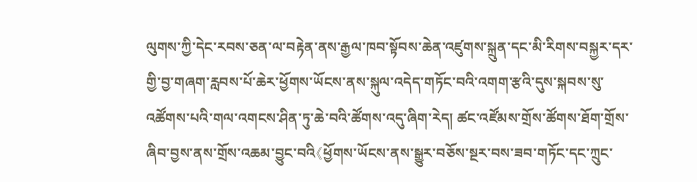ལུགས་ཀྱི་དེང་རབས་ཅན་ལ་བརྟེན་ནས་རྒྱལ་ཁབ་སྟོབས་ཆེན་འཛུགས་སྐྲུན་དང་མི་རིགས་བསྐྱར་དར་གྱི་བྱ་གཞག་རླབས་པོ་ཆེར་ཕྱོགས་ཡོངས་ནས་སྐུལ་འདེད་གཏོང་བའི་འགག་རྩའི་དུས་སྐབས་སུ་འཚོགས་པའི་གལ་འགངས་ཤིན་ཏུ་ཆེ་བའི་ཚོགས་འདུ་ཞིག་རེད། ཚང་འཛོམས་གྲོས་ཚོགས་ཐོག་གྲོས་ཞིབ་བྱས་ནས་གྲོས་འཆམ་བྱུང་བའི《ཕྱོགས་ཡོངས་ནས་སྒྱུར་བཅོས་སྔར་བས་ཟབ་གཏོང་དང་ཀྲུང་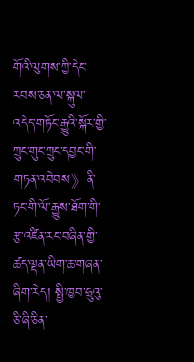གོའི་ལུགས་ཀྱི་དེང་རབས་ཅན་ལ་སྐུལ་འདེད་གཏོང་རྒྱུའི་སྐོར་གྱི་ཀྲུང་གུང་ཀྲུང་དབྱང་གི་གཏན་འབེབས》ནི་ཏང་གི་ལོ་རྒྱུས་ཐོག་གི་རྩ་འཛིན་རང་བཞིན་གྱི་ཚད་ལྡན་ཡིག་ཆ་གཞན་ཞིག་རེད། སྤྱི་ཁྱབ་ཧྲུའུ་ཅི་ཞི་ཅིན་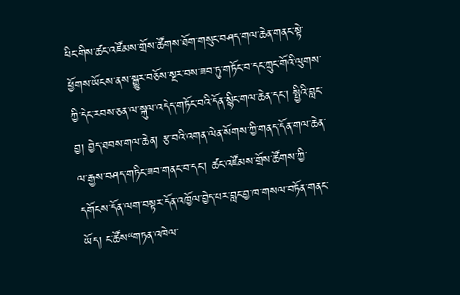ཕིང་གིས་ཚང་འཛོམས་གྲོས་ཚོགས་ཐོག་གསུང་བཤད་གལ་ཆེན་གནང་སྟེ་ཕྱོགས་ཡོངས་ནས་སྒྱུར་བཅོས་སྔར་བས་ཟབ་ཏུ་གཏོང་བ་དང་ཀྲུང་གོའི་ལུགས་ཀྱི་དེང་རབས་ཅན་ལ་སྐུལ་འདེད་གཏོང་བའི་དོན་སྙིང་གལ་ཆེན་དང་། སྤྱིའི་བླང་བྱ། བྱེད་ཐབས་གལ་ཆེན། རྩ་བའི་འགན་ལེན་སོགས་ཀྱི་གནད་དོན་གལ་ཆེན་ལ་རྒྱས་བཤད་གཏིང་ཟབ་གནང་བ་དང་། ཚང་འཛོམས་གྲོས་ཚོགས་ཀྱི་དགོངས་དོན་ལག་བསྟར་དོན་འཁྱོལ་བྱེད་པར་བླང་བྱ་ཁ་གསལ་བཏོན་གནང་ཡོད། ང་ཚོས“གཏན་འཁེལ་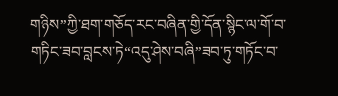གཉིས”ཀྱི་ཐག་གཅོད་རང་བཞིན་གྱི་དོན་སྙིང་ལ་གོ་བ་གཏིང་ཟབ་བླངས་ཏེ“འདུ་ཤེས་བཞི”ཟབ་ཏུ་གཏོང་བ་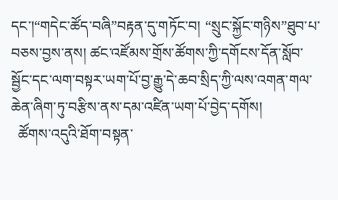དང་།“གདེང་ཚོད་བཞི”བརྟན་དུ་གཏོང་བ། “སྲུང་སྐྱོང་གཉིས”ཐུབ་པ་བཅས་བྱས་ནས། ཚང་འཛོམས་གྲོས་ཚོགས་ཀྱི་དགོངས་དོན་སློབ་སྦྱོང་དང་ལག་བསྟར་ཡག་པོ་བྱ་རྒྱུ་དེ་ཆབ་སྲིད་ཀྱི་ལས་འགན་གལ་ཆེན་ཞིག་ཏུ་བརྩིས་ནས་དམ་འཛིན་ཡག་པོ་བྱེད་དགོས།
  ཚོགས་འདུའི་ཐོག་བསྟན་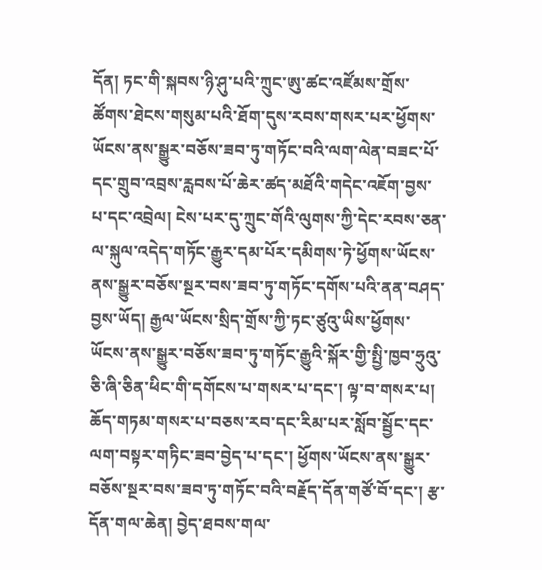དོན། ཏང་གི་སྐབས་ཉི་ཤུ་པའི་ཀྲུང་ཨུ་ཚང་འཛོམས་གྲོས་ཚོགས་ཐེངས་གསུམ་པའི་ཐོག་དུས་རབས་གསར་པར་ཕྱོགས་ཡོངས་ནས་སྒྱུར་བཅོས་ཟབ་ཏུ་གཏོང་བའི་ལག་ལེན་བཟང་པོ་དང་གྲུབ་འབྲས་རླབས་པོ་ཆེར་ཚད་མཐོའི་གདེང་འཇོག་བྱས་པ་དང་འབྲེལ། ངེས་པར་དུ་ཀྲུང་གོའི་ལུགས་ཀྱི་དེང་རབས་ཅན་ལ་སྐུལ་འདེད་གཏོང་རྒྱུར་དམ་པོར་དམིགས་ཏེ་ཕྱོགས་ཡོངས་ནས་སྒྱུར་བཅོས་སྔར་བས་ཟབ་ཏུ་གཏོང་དགོས་པའི་ནན་བཤད་བྱས་ཡོད། རྒྱལ་ཡོངས་སྲིད་གྲོས་ཀྱི་ཏང་ཙུའུ་ཡིས་ཕྱོགས་ཡོངས་ནས་སྒྱུར་བཅོས་ཟབ་ཏུ་གཏོང་རྒྱུའི་སྐོར་གྱི་སྤྱི་ཁྱབ་ཧྲུའུ་ཅི་ཞི་ཅིན་ཕིང་གི་དགོངས་པ་གསར་པ་དང་། ལྟ་བ་གསར་པ། ཆོད་གཏམ་གསར་པ་བཅས་རབ་དང་རིམ་པར་སློབ་སྦྱོང་དང་ལག་བསྟར་གཏིང་ཟབ་བྱེད་པ་དང་། ཕྱོགས་ཡོངས་ནས་སྒྱུར་བཅོས་སྔར་བས་ཟབ་ཏུ་གཏོང་བའི་བརྗོད་དོན་གཙོ་བོ་དང་། རྩ་དོན་གལ་ཆེན། བྱེད་ཐབས་གལ་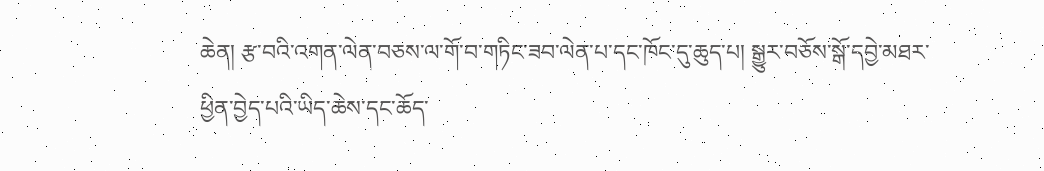ཆེན། རྩ་བའི་འགན་ལེན་བཅས་ལ་གོ་བ་གཏིང་ཟབ་ལེན་པ་དང་ཁོང་དུ་ཆུད་པ། སྒྱུར་བཅོས་སྒོ་དབྱེ་མཐར་ཕྱིན་བྱེད་པའི་ཡིད་ཆེས་དང་ཆོད་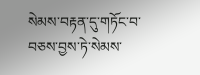སེམས་བརྟན་དུ་གཏོང་བ་བཅས་བྱས་ཏེ་སེམས་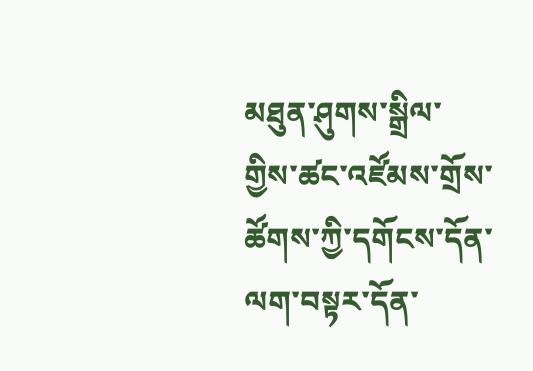མཐུན་ཤུགས་སྒྲིལ་གྱིས་ཚང་འཛོམས་གྲོས་ཚོགས་ཀྱི་དགོངས་དོན་ལག་བསྟར་དོན་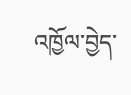འཁྱོལ་བྱེད་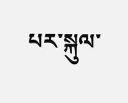པར་སྐུལ་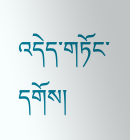འདེད་གཏོང་དགོས།